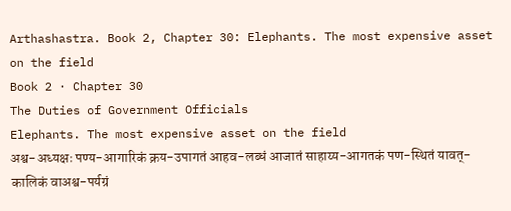Arthashastra. Book 2, Chapter 30: Elephants. The most expensive asset on the field
Book 2 · Chapter 30
The Duties of Government Officials
Elephants. The most expensive asset on the field
अश्व-अध्यक्षः पण्य-आगारिकं क्रय-उपागतं आहव-लब्धं आजातं साहाय्य-आगतकं पण-स्थितं यावत्-कालिकं वाअश्व-पर्यग्रं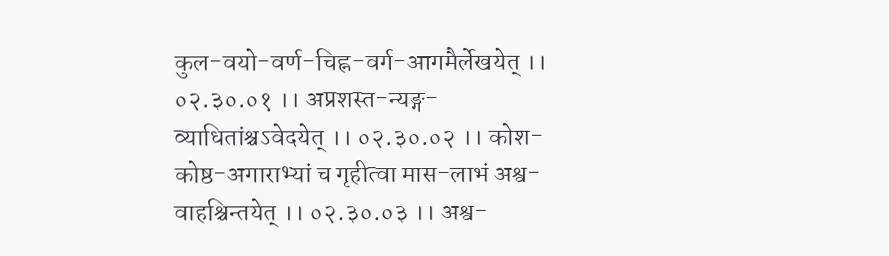कुल-वयो-वर्ण-चिह्न-वर्ग-आगमैर्लेखयेत् ।। ०२.३०.०१ ।। अप्रशस्त-न्यङ्ग-व्याधितांश्चऽवेदयेत् ।। ०२.३०.०२ ।। कोश-कोष्ठ-अगाराभ्यां च गृहीत्वा मास-लाभं अश्व-वाहश्चिन्तयेत् ।। ०२.३०.०३ ।। अश्व-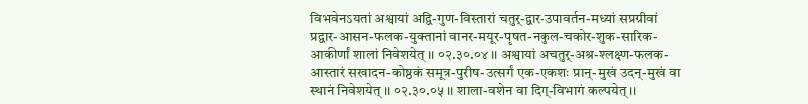विभवेनऽयतां अश्वायां अद्वि-गुण-विस्तारां चतुर्-द्वार-उपावर्तन-मध्यां सप्रग्रीवां प्रद्वार-आसन-फलक-युक्तानां वानर-मयूर-पृषत-नकुल-चकोर-शुक-सारिक-आकीर्णां शालां निवेशयेत् ।। ०२.३०.०४ ।। अश्वायां अचतुर्-अश्र-श्लक्ष्ण-फलक-आस्तारं सखादन-कोष्ठकं समूत्र-पुरीष-उत्सर्गं एक-एकशः प्रान्-मुखं उदन्-मुखं वा स्थानं निवेशयेत् ।। ०२.३०.०५ ।। शाला-वशेन वा दिग्-विभागं कल्पयेत् ।।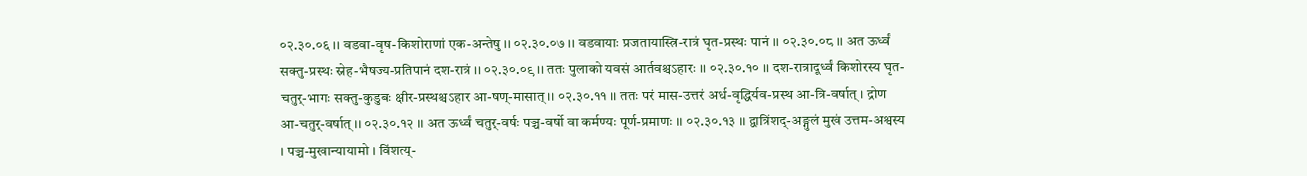०२.३०.०६ ।। वडवा-वृष-किशोराणां एक-अन्तेषु ।। ०२.३०.०७ ।। वडवायाः प्रजतायास्त्रि-रात्रं घृत-प्रस्थः पानं ।। ०२.३०.०८ ।। अत ऊर्ध्वं सक्तु-प्रस्थः स्नेह-भैषज्य-प्रतिपानं दश-रात्रं ।। ०२.३०.०९ ।। ततः पुलाको यवसं आर्तवश्चऽहारः ।। ०२.३०.१० ।। दश-रात्रादूर्ध्वं किशोरस्य घृत-चतुर्-भागः सक्तु-कुडुबः क्षीर-प्रस्थश्चऽहार आ-षण्-मासात् ।। ०२.३०.११ ।। ततः परं मास-उत्तरं अर्ध-वृद्धिर्यव-प्रस्थ आ-त्रि-वर्षात् । द्रोण आ-चतुर्-वर्षात् ।। ०२.३०.१२ ।। अत ऊर्ध्वं चतुर्-वर्षः पञ्च-वर्षो वा कर्मण्यः पूर्ण-प्रमाणः ।। ०२.३०.१३ ।। द्वात्रिंशद्-अङ्गुलं मुखं उत्तम-अश्वस्य । पञ्च-मुखान्यायामो । विंशत्य्-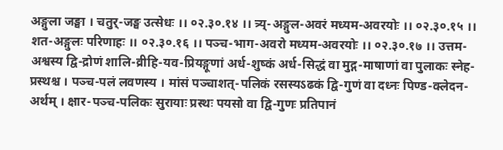अङ्गुला जङ्घा । चतुर्-जङ्घ उत्सेधः ।। ०२.३०.१४ ।। त्र्य्-अङ्गुल-अवरं मध्यम-अवरयोः ।। ०२.३०.१५ ।। शत-अङ्गुलः परिणाहः ।। ०२.३०.१६ ।। पञ्च-भाग-अवरो मध्यम-अवरयोः ।। ०२.३०.१७ ।। उत्तम-अश्वस्य द्वि-द्रोणं शालि-व्रीहि-यव-प्रियङ्गूणां अर्ध-शुष्कं अर्ध-सिद्धं वा मुद्ग-माषाणां वा पुलाकः स्नेह-प्रस्थश्च । पञ्च-पलं लवणस्य । मांसं पञ्चाशत्-पलिकं रसस्यऽढकं द्वि-गुणं वा दध्नः पिण्ड-क्लेदन-अर्थम् । क्षार-पञ्च-पलिकः सुरायाः प्रस्थः पयसो वा द्वि-गुणः प्रतिपानं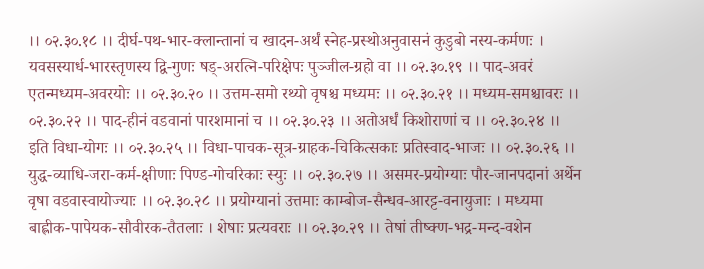।। ०२.३०.१८ ।। दीर्घ-पथ-भार-क्लान्तानां च खादन-अर्थं स्नेह-प्रस्थोअनुवासनं कुडुबो नस्य-कर्मणः । यवसस्यार्ध-भारस्तृणस्य द्वि-गुणः षड्-अरत्नि-परिक्षेपः पुञ्जील-ग्रहो वा ।। ०२.३०.१९ ।। पाद-अवरं एतन्मध्यम-अवरयोः ।। ०२.३०.२० ।। उत्तम-समो रथ्यो वृषश्च मध्यमः ।। ०२.३०.२१ ।। मध्यम-समश्चावरः ।। ०२.३०.२२ ।। पाद-हीनं वडवानां पारशमानां च ।। ०२.३०.२३ ।। अतोअर्धं किशोराणां च ।। ०२.३०.२४ ।। इति विधा-योगः ।। ०२.३०.२५ ।। विधा-पाचक-सूत्र-ग्राहक-चिकित्सकाः प्रतिस्वाद-भाजः ।। ०२.३०.२६ ।। युद्ध-व्याधि-जरा-कर्म-क्षीणाः पिण्ड-गोचरिकाः स्युः ।। ०२.३०.२७ ।। असमर-प्रयोग्याः पौर-जानपदानां अर्थेन वृषा वडवास्वायोज्याः ।। ०२.३०.२८ ।। प्रयोग्यानां उत्तमाः काम्बोज-सैन्धव-आरट्ट-वनायुजाः । मध्यमा बाह्लीक-पापेयक-सौवीरक-तैतलाः । शेषाः प्रत्यवराः ।। ०२.३०.२९ ।। तेषां तीष्क्ण-भद्र-मन्द-वशेन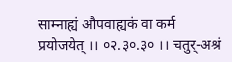साम्नाह्यं औपवाह्यकं वा कर्म प्रयोजयेत् ।। ०२.३०.३० ।। चतुर्-अश्रं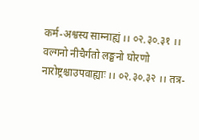कर्म-अश्वस्य साम्नाह्यं ।। ०२.३०.३१ ।। वल्गनो नीचैर्गतो लङ्घनो घोरणो नारोष्ट्रश्चाउपवाह्याः ।। ०२.३०.३२ ।। तत्र-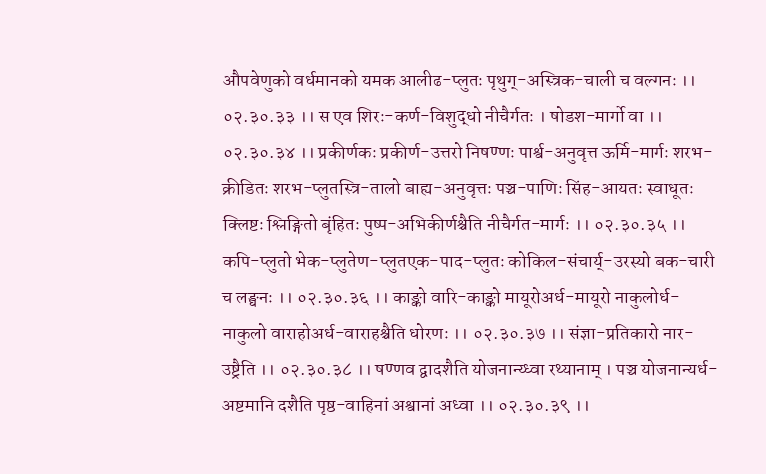औपवेणुको वर्धमानको यमक आलीढ-प्लुतः पृथुग्-अस्त्रिक-चाली च वल्गनः ।। ०२.३०.३३ ।। स एव शिरः-कर्ण-विशुद्धो नीचैर्गतः । षोडश-मार्गो वा ।। ०२.३०.३४ ।। प्रकीर्णकः प्रकीर्ण-उत्तरो निषण्णः पार्श्व-अनुवृत्त ऊर्मि-मार्गः शरभ-क्रीडितः शरभ-प्लुतस्त्रि-तालो बाह्य-अनुवृत्तः पञ्च-पाणिः सिंह-आयतः स्वाधूतः क्लिष्टः श्लिङ्गितो बृंहितः पुष्प-अभिकीर्णश्चैति नीचैर्गत-मार्गः ।। ०२.३०.३५ ।। कपि-प्लुतो भेक-प्लुतेण-प्लुतएक-पाद-प्लुतः कोकिल-संचार्य्-उरस्यो बक-चारी च लङ्घनः ।। ०२.३०.३६ ।। काङ्को वारि-काङ्को मायूरोअर्ध-मायूरो नाकुलोर्ध-नाकुलो वाराहोअर्ध-वाराहश्चैति धोरणः ।। ०२.३०.३७ ।। संज्ञा-प्रतिकारो नार-उष्ट्रैति ।। ०२.३०.३८ ।। षण्णव द्वादशैति योजनान्य्ध्वा रथ्यानाम् । पञ्च योजनान्यर्ध-अष्टमानि दशैति पृष्ठ-वाहिनां अश्वानां अध्वा ।। ०२.३०.३९ ।।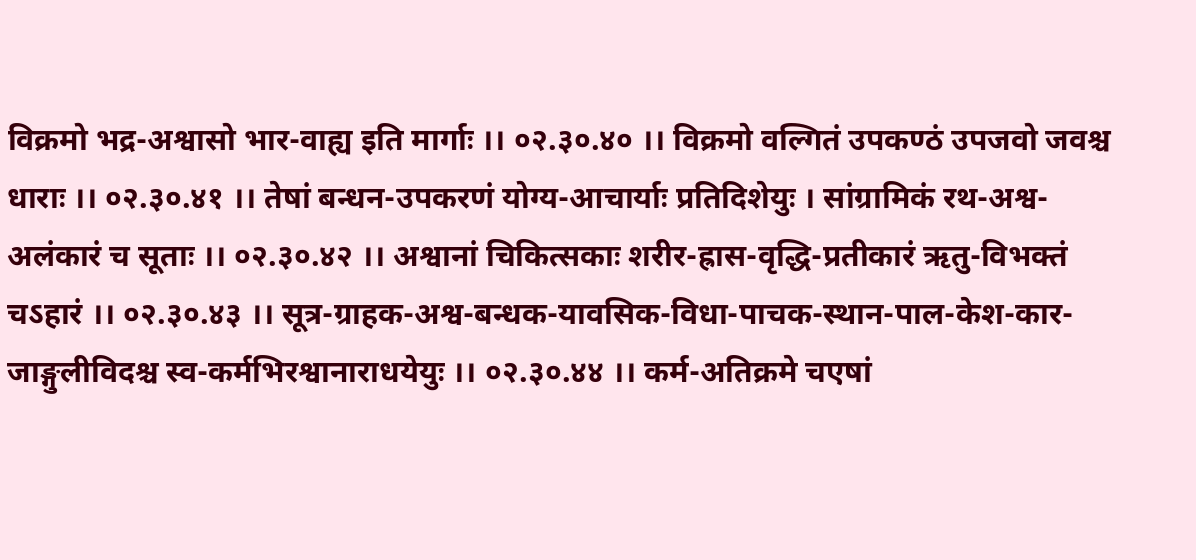विक्रमो भद्र-अश्वासो भार-वाह्य इति मार्गाः ।। ०२.३०.४० ।। विक्रमो वल्गितं उपकण्ठं उपजवो जवश्च धाराः ।। ०२.३०.४१ ।। तेषां बन्धन-उपकरणं योग्य-आचार्याः प्रतिदिशेयुः । सांग्रामिकं रथ-अश्व-अलंकारं च सूताः ।। ०२.३०.४२ ।। अश्वानां चिकित्सकाः शरीर-ह्रास-वृद्धि-प्रतीकारं ऋतु-विभक्तं चऽहारं ।। ०२.३०.४३ ।। सूत्र-ग्राहक-अश्व-बन्धक-यावसिक-विधा-पाचक-स्थान-पाल-केश-कार-जाङ्गुलीविदश्च स्व-कर्मभिरश्वानाराधयेयुः ।। ०२.३०.४४ ।। कर्म-अतिक्रमे चएषां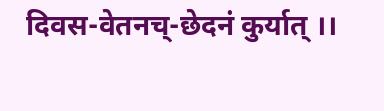दिवस-वेतनच्-छेदनं कुर्यात् ।।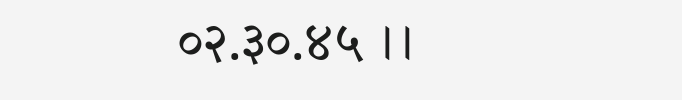०२.३०.४५ ।।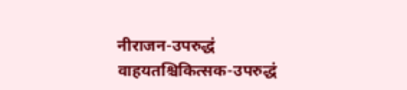नीराजन-उपरुद्धं वाहयतश्चिकित्सक-उपरुद्धं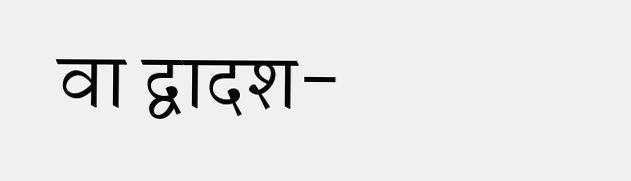वा द्वादश-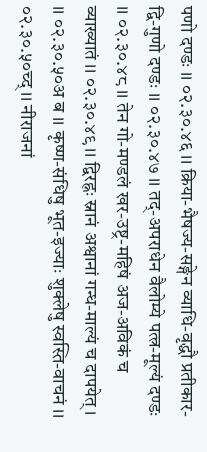पणो दण्डः ।। ०२.३०.४६ ।। क्रिया-भैषज्य-सङ्गेन व्याधि-वृद्धौ प्रतीकार-द्वि-गुणो दण्डः ।। ०२.३०.४७ ।। तद्-अपराधेन वैलोम्ये पत्त्र-मूल्यं दण्डः ।। ०२.३०.४८ ।। तेन गो-मण्डलं खर-उष्ट्र-महिषं अज-अविकं च व्याख्यातं ।। ०२.३०.४९ ।। द्विरह्नः स्नानं अश्वानां गन्ध-माल्यं च दापयेत् । ।। ०२.३०.५०अ ब ।। कृष्ण-संधिषु भूत-इज्याः शुक्लेषु स्वस्ति-वाचनं ।। ०२.३०.५०च्द् ।। नीराजनां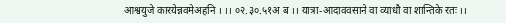आश्वयुजे कारयेन्नवमेअहनि । ।। ०२.३०.५१अ ब ।। यात्रा-आदाववसाने वा व्याधौ वा शान्तिके रतः ।।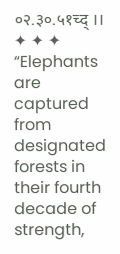०२.३०.५१च्द् ।।
✦ ✦ ✦
“Elephants are captured from designated forests in their fourth decade of strength,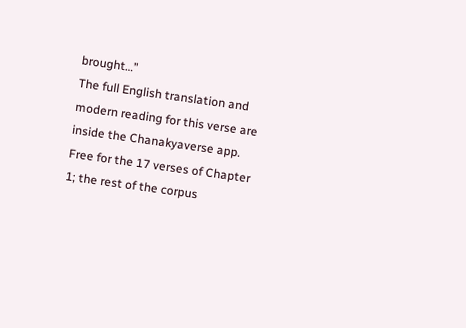brought…”
The full English translation and modern reading for this verse are inside the Chanakyaverse app. Free for the 17 verses of Chapter 1; the rest of the corpus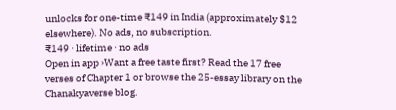unlocks for one-time ₹149 in India (approximately $12 elsewhere). No ads, no subscription.
₹149 · lifetime · no ads
Open in app ›Want a free taste first? Read the 17 free verses of Chapter 1 or browse the 25-essay library on the Chanakyaverse blog.